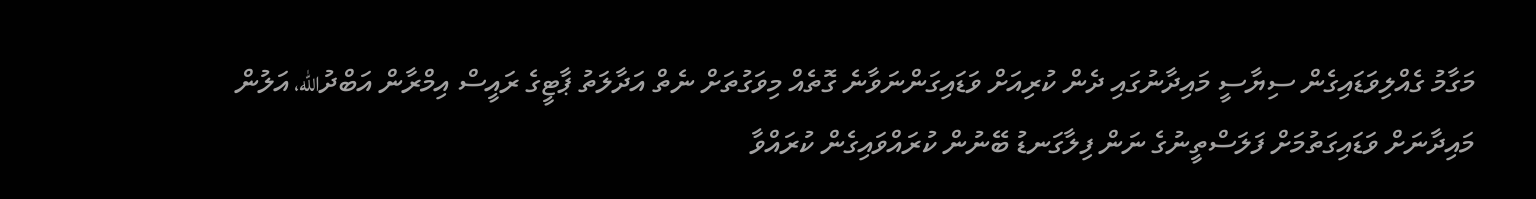މަގާމު ގެއްލިވަޑައިގެން ސިޔާސީ މައިދާނުގައި ދެން ކުރިއަށް ވަޑައިގަންނަވާނެ ގޮތެއް މިވަގުތަށް ނެތް އަދާލަތު ޕާޓީގެ ރައީސް އިމްރާން އަބްދުالله، އަލުން މައިދާނަށް ވަޑައިގަތުމަށް ފަލަސްތީނުގެ ނަން ފިލާގަނޑު ބޭނުން ކުރައްވައިގެން ކުރައްވާ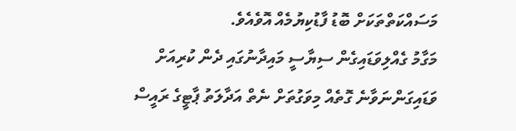މަސައްކަތްތަކަށް ބޮޑު ފާޑުކިޔުމެއް އޮވެއެވެ.
މަގާމު ގެއްލިވަޑައިގެން ސިޔާސީ މައިދާނުގައި ދެން ކުރިއަށް ވަޑައިގަންނަވާނެ ގޮތެއް މިވަގުތަށް ނެތް އަދާލަތު ޕާޓީގެ ރައީސް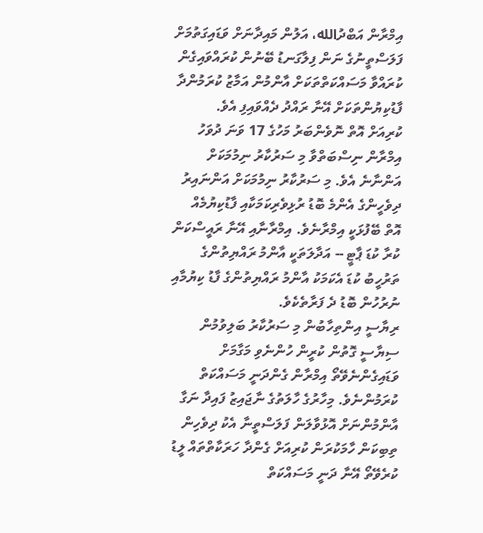އިމްރާން އަބްދުالله، އަލުން މައިދާނަށް ވަޑައިގަތުމަށް ފަލަސްތީނުގެ ނަން ފިލާގަނޑު ބޭނުން ކުރައްވައިގެން ކުރައްވާ މަސައްކަތްތަކަށް އާންމުން އަމާޒު ކުރަމުންދާ ފާޑުކިޔުންތަކަށް އޭނާ ރައްދު ދެއްވައިފި އެވެ.
ކުރިއަށް އޮތް ނޮވެންބަރު މަހުގެ 17 ވަނަ ދުވަހު އިމްރާން ނިސްބަތްވާ މި ސަރުކާރު ނިމުމަކަށް އަންނާނެ އެވެ. މި ސަރުކާރު ނިމުމަކަށް އަންނައިރު ދިވެހީންގެ އެންމެ ބޮޑު ރުޅިވެރިކަމަކާއި ފާޑުކިޔުމެއް އޮތް ބޭފުޅަކީ އިމްރާނެވެ. އިމްރާނާއި އޭނާ ރައީސްކަން ކުރާ ކުޑަ ޕާޓީ -- އަދާލަތަކީ އާންމު ރައްޔިތުންގެ ތަރުހީބު ކުޑަ އެކަމަކު އާންމު ރައްޔިތުންގެ ފާޑު ކިޔުމާއި ނުރުހުން ބޮޑު ދެ ފަރާތެކެވެ.
ރިޔާސީ އިންތިހާބުން މި ސަރުކާރު ބަލިވުމުން ސިޔާސީ ގޮތުން ކުރީން ހުންނެވި މަގާމަށް ވަޑައިގެންނެވޭތޯ އިމްރާން ގެންދަނީ މަސައްކަތް ކުރަމުންނެވެ. މިހާރުގެ ހާލަތުގެ ނާޖައިޒު ފައިދާ ނަގާ އާންމުންނަށް އޮޅުވާލަން ފަލަސްތީނާ އެކު ދިވެހިން ތިބިކަން ހާމަކުރަން ކުރިއަށް ގެންދާ ހަރަކާތްތައް ލީޑު ކުރެވޭތޯ އޭނާ ދަނީ މަސައްކަތް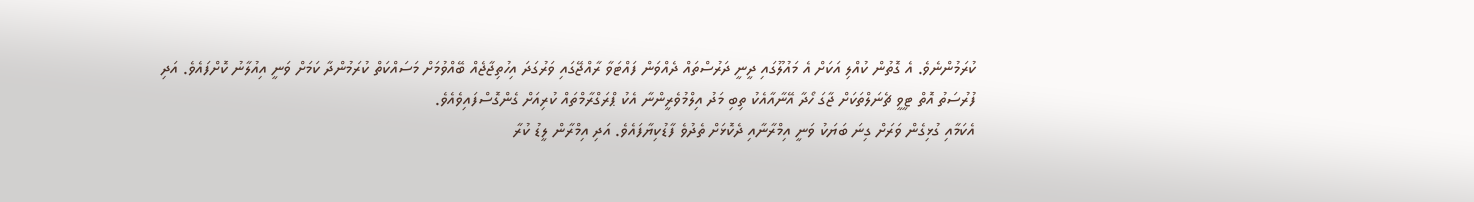ކުރަމުންނެވެ. އެ ގޮތުން ކުއްލި އަކަށް އެ މައުލޫގައި ދީނީ ދަރުސްތައް ދެއްވަން ފައްޓަވާ ރާއްޖޭގައި ވަރުގަދަ އިހުތިޖާޖެއް ބޭއްވުމަށް މަސައްކަތް ކުރަމުންދާ ކަމަށް ވަނީ އިއުލާނު ކޮށްފައެވެ. އަދި ފުރުސަތު އޮތް ޓީވީ ޗެނަލްތަކަށް ޖާގަ ހޯދާ އޭނާއާއެކު ތިބި މަދު އިލްމުވެރީންނާ އެކު ޕްރަގްރާމްތައް ކުރިއަށް ގެންގޮސްފައިވެއެވެ.
އެކަމާއި ގުޅިގެން ވަރަށް ގިނަ ބަޔަކު ވަނީ އިމްރާނާއި ދެކޮޅަށް ތެދުވެ ފާޑުކިޔާފައެވެ. އަދި އިމްރާން ލީޑު ކުރާ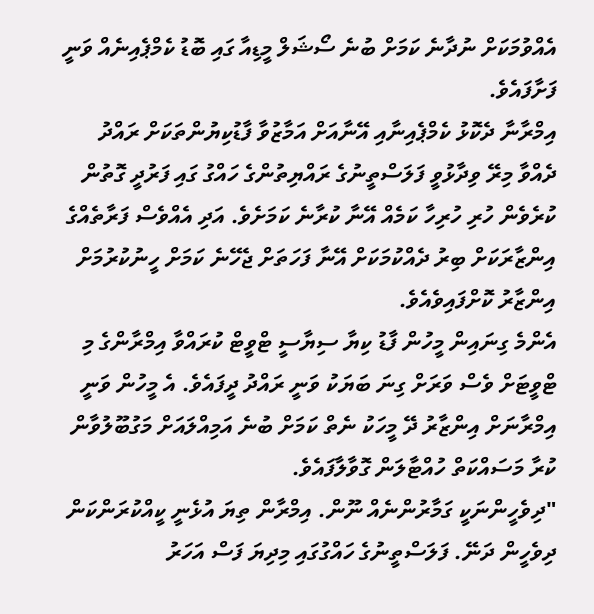އެއްވުމަކަށް ނުދާނެ ކަމަށް ބުނެ ސޯޝަލް މީޑިއާ ގައި ބޮޑު ކެމްޕެއިނެއް ވަނީ ފަށާފައެވެ.
އިމްރާނާ ދެކޮޅު ކެމްޕެއިނާއި އޭނާއަށް އަމާޒުވާ ފާޑުކިޔުންތަކަށް ރައްދު ދެއްވާ މިރޭ ވިދާޅުވީ ފަލަސްތީނުގެ ރައްޔިތުންގެ ހައްގު ގައި ފަރުދީ ގޮތުން ކުރެވެން ހުރި ހުރިހާ ކަމެއް އޭނާ ކުރާނެ ކަމަށެވެ. އަދި އެއްވެސް ފަރާތެއްގެ އިންޒާރަކަށް ބިރު ދެއްކުމަކަށް އޭނާ ފަހަތަށް ޖެހޭނެ ކަމަށް ހީނުކުރުމަށް އިންޒާރު ކޮށްފައިވެއެވެ.
އެންމެ ގިނައިން މީހުން ފާޑު ކިޔާ ސިޔާސީ ޓްވީޓް ކުރައްވާ އިމްރާންގެ މި ޓްވީޓަށް ވެސް ވަރަށް ގިނަ ބަޔަކު ވަނީ ރައްދު ދީފައެވެ. އެ މީހުން ވަނީ އިމްރާނަށް އިންޒާރު ދޭ މީހަކު ނެތް ކަމަށް ބުނެ އަމިއްލައަށް މަގުބޫލުވާން ކުރާ މަސައްކަތް ހުއްޓާލަން ގޮވާލާފައެވެ.
"ދިވެހީންނަކީ ގަމާރުންނެއް ނޫން. އިމްރާން ތިޔަ އުޅެނީ ކީއްކުރަންކަން ދިވެހީން ދަނޭ. ފަލަސްތީނުގެ ހައްގުގައި މިދިޔަ ފަސް އަހަރު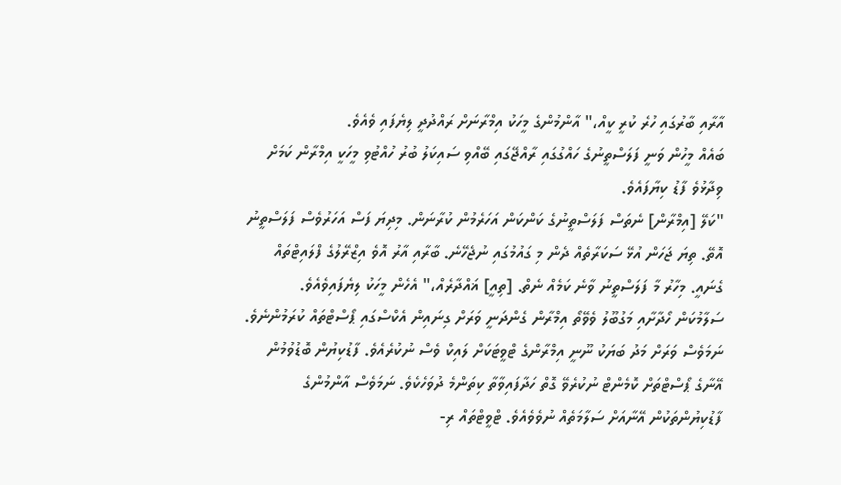އާރާއި ބާރުގައި ހުރެ ކުރީ ކީއް،" އާންމުންގެ މީހަކު އިމްރާނަށް ރައްދުދީ ލިޔެފައި ވެއެވެ.
ބައެއް މީހުން ވަނީ ފަލަސްތީނުގެ ހައްގުގައި ރާއްޖޭގައި ބޭއްވި ސައިކަލު ބުރު ހުއްޓުވި މީހަކީ އިމްރާން ކަމަށް ވިދާޅުވެ ފާޑު ކިޔާފައެވެ.
"ކަލޭ [އިމްރާން] ނެތަސް ފަލަސްތީނުގެ ކަންކަން އަހަރެމުން ކުރާނަން. މިދިޔަ ފަސް އަހަރުވެސް ފަލަސްތީނު އޮތޭ. ތިޔަ ޖަހަން އުޅޭ ސަކަރާތެއް ދެން މި ގައުމުގައި ނުޖެހޭނެ. ބާރާއި އާރު އޮވެ އިޒްރޭލުގެ ފްލައިޓްތައް ގެނައީ. މިހާރު މާ ފަލަސްތީނު ވާނެ ކަމެއް ނެތް. [ތިއީ] ޣައްދާރެއް،" އެހެން މީހަކު ލިޔެފައިވެއެވެ.
ސަލާމުކަން ހޯދާށާއި މަގުބޫލު ވެވޭތޯ އިމްރާން ގެންދަނީ ވަރަށް ގިނައިން އެކްސްގައި ޕޯސްޓްތައް ކުރަމުންނެވެ. ނަމަވެސް ވަރަށް މަދު ބަޔަކު ނޫނީ އިމްރާންގެ ޓްވީޓަކަށް ލައިކް ވެސް ނުކުރެއެވެ. ފާޑުކިޔުން ބޮޑުވުމުން އޭނާގެ ޕޯސްޓްތަށް ކޮމެންޓް ނުކުރެވޭ ގޮތް ހަދާފައިވާތާ ކިތަންމެ ދުވަހެކެވެ. ނަމަވެސް އާންމުންގެ ފާޑުކިޔުންތަކުން އޭނާއަށް ސަލާމަތެއް ނުވެވެއެވެ. ޓްވީޓްތައް ރި-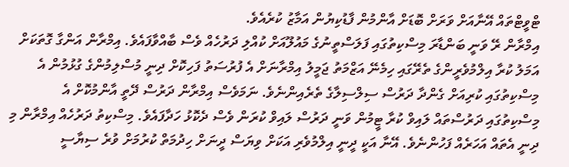ޓްވީޓްތައް އޭނާއަށް ވަރަށް ބޮޑަށް އާންމުން ފާޑުކިޔުން އަމާޒު ކުރެއެވެ.
އިމްރާން ރޭ ވަނީ ބަންޑާރަ މިސްކިތުގައި ފަލަސްތީނުގެ މައުލޫއަށް ކުއްލި ދަރުހެއް ވެސް ބާއްވާފައެވެ. އިމްރާން އަންގާ ގޮތަކަށް އަމަލު ކުރާ އިލްމުވެރީންގެ ތެރޭގައި ހިމެނޭ އަޒްމަތު ޖަމީލު އިމްރާނަށް އެ ފުރުސަތު ފަހިކޮށް ދިނީ މުސްލިމުންގެ ގުޅުމުން އެ މިސްކިތުގައި ކުރިއަށް ގެންދާ ދަރުސް ސިލްސިލާގެ ތެރެއިންނެވެ. ނަމަވެސް އިމްރާން ދަރުސް ދޭތީ އާންމުކޮށް އެ މިސްކިތުގައި ދަރުސްތައް ލައިވް ކުރާ ޓީމުން ވަނީ ދަރުސް ލައިވް ކުރަން ވެސް ދެކޮޅު ހަދާފައެވެ. މިސްކިތު ދަރުހެއް އިމްރާން މި ދިނީ އެތައް އަހަރެއް ފަހުންނެވެ. އޭނާ އަކީ ދީނީ އިލްމުވެރި އަކަށް ވިޔަސް ދީނަށް ހިދުމަތް ކުރުމަށް ވުރެ ސިޔާސީ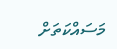މަސައްކަތަށް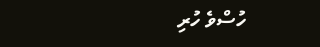ހުސްވެ ހުރި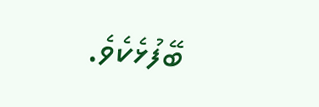ބޭފުޅެކެވެ.